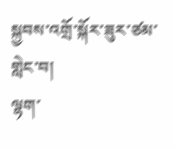སྐྱབས་འགྲོ་སྐོར་ཟུར་ཙམ་གླེང་བ།
ལྷག་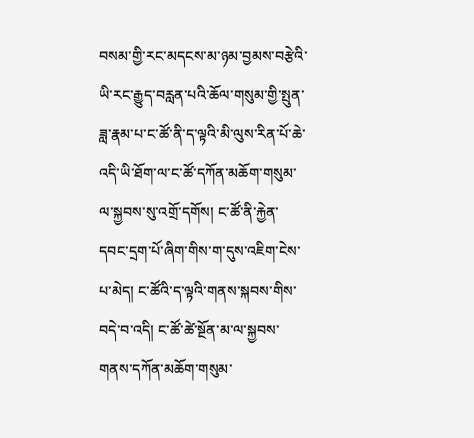བསམ་གྱི་རང་མདངས་མ་ཉམ་བྱམས་བརྩེའི་ཡི་རང་རྒྱུད་བརླན་པའི་ཆོལ་གསུམ་གྱི་སྤུན་ཟླ་རྣམ་པ་ང་ཚོ་ནི་ད་ལྟའི་མི་ལུས་རིན་པོ་ཆེ་འདི་ཡི་ཐོག་ལ་ང་ཚོ་དཀོན་མཆོག་གསུམ་ལ་སྐྱབས་སུ་འགྲོ་དགོས། ང་ཚོ་ནི་རྐྱེན་དབང་དྲག་པོ་ཞིག་གིས་ག་དུས་འཇིག་ངེས་པ་མེད། ང་ཚོའི་ད་ལྟའི་གནས་སྐབས་གིས་བདེ་བ་འདི། ང་ཚོ་ཚེ་སྔོན་མ་ལ་སྐྱབས་གནས་དཀོན་མཆོག་གསུམ་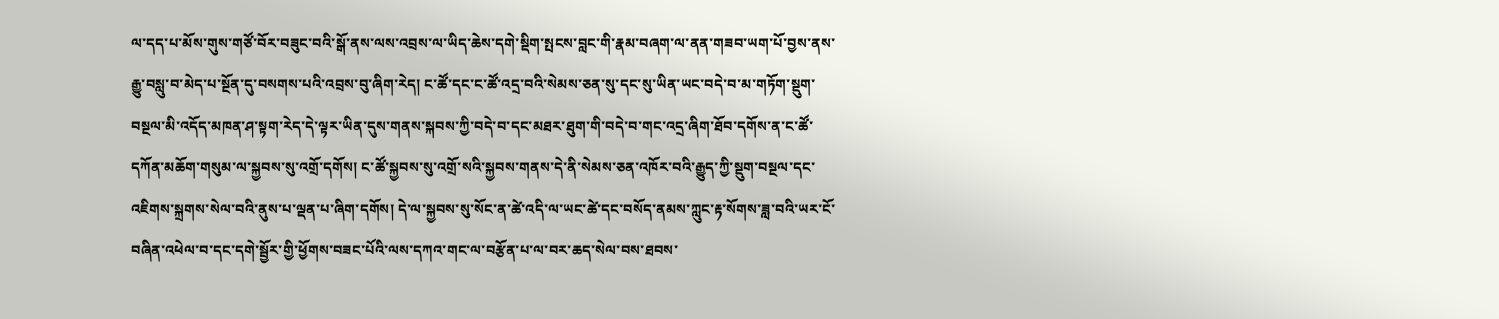ལ་དད་པ་མོས་གུས་གཙོ་བོར་བཟུང་བའི་སྒོ་ནས་ལས་འབྲས་ལ་ཡིད་ཆེས་དགེ་སྡིག་སྤངས་བླང་གི་རྣམ་བཞག་ལ་ནན་གཟབ་ཡག་པོ་བྱས་ནས་རྒྱུ་བསླུ་བ་མེད་པ་སྔོན་དུ་བསགས་པའི་འབྲས་བུ་ཞིག་རེད། ང་ཚོ་དང་ང་ཚོ་འདྲ་བའི་སེམས་ཅན་སུ་དང་སུ་ཡིན་ཡང་བདེ་བ་མ་གཏོག་སྡུག་བསྔལ་མི་འདོད་མཁན་ཤ་སྟག་རེད་དེ་ལྟར་ཡིན་དུས་གནས་སྐབས་ཀྱི་བདེ་བ་དང་མཐར་ཐུག་གི་བདེ་བ་གང་འདྲ་ཞིག་ཐོབ་དགོས་ན་ང་ཚོ་དཀོན་མཆོག་གསུམ་ལ་སྐྱབས་སུ་འགྲོ་དགོས། ང་ཚོ་སྐྱབས་སུ་འགྲོ་སའི་སྐྱབས་གནས་དེ་ནི་སེམས་ཅན་འཁོར་བའི་རྒྱུད་ཀྱི་སྡུག་བསྔལ་དང་འཇིགས་སྐྲགས་སེལ་བའི་ནུས་པ་ལྡན་པ་ཞིག་དགོས། དེ་ལ་སྐྱབས་སུ་སོང་ན་ཚེ་འདི་ལ་ཡང་ཚེ་དང་བསོད་ནམས་ཀླུང་རྟ་སོགས་ཟླ་བའི་ཡར་ངོ་བཞིན་འཕེལ་བ་དང་དགེ་སྦྱོར་གྱི་ཕྱོགས་བཟང་པོའི་ལས་དཀའ་གང་ལ་བརྩོན་པ་ལ་བར་ཆད་སེལ་བས་ཐབས་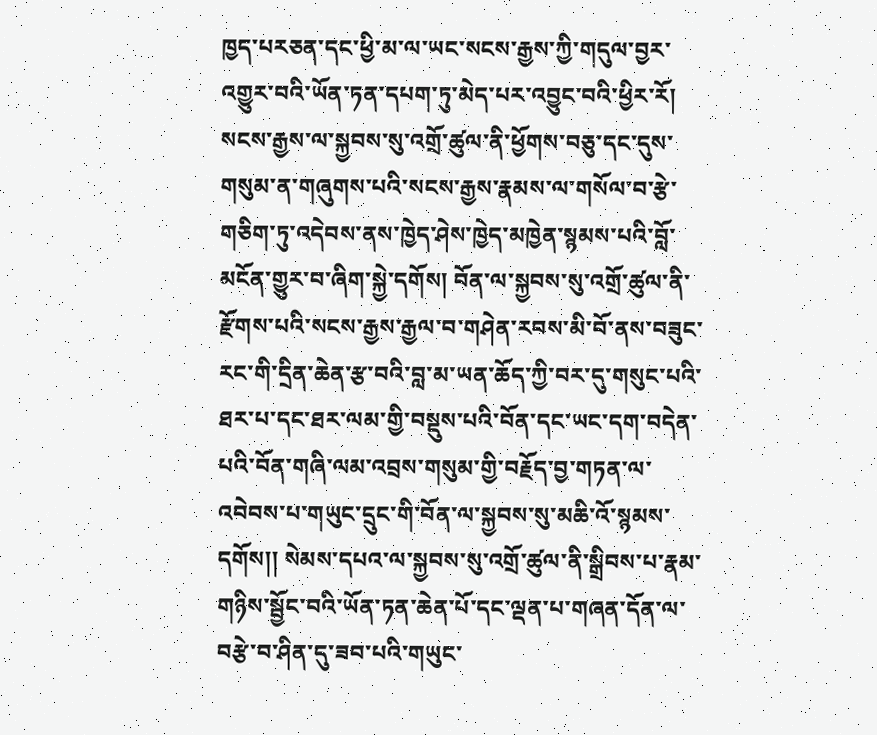ཁྱད་པརཅན་དང་ཕྱི་མ་ལ་ཡང་སངས་རྒྱས་ཀྱི་གདུལ་བྱར་འགྱུར་བའི་ཡོན་ཏན་དཔག་ཏུ་མེད་པར་འབྱུང་བའི་ཕྱིར་རོ། སངས་རྒྱས་ལ་སྐྱབས་སུ་འགྲོ་ཚུལ་ནི་ཕྱོགས་བཅུ་དང་དུས་གསུམ་ན་གཞུགས་པའི་སངས་རྒྱས་རྣམས་ལ་གསོལ་བ་རྩེ་གཅིག་ཏུ་འདེབས་ནས་ཁྱེད་ཤེས་ཁྱེད་མཁྱེན་སྙམས་པའི་བློ་མངོན་གྱུར་བ་ཞིག་སྐྱེ་དགོས། བོན་ལ་སྐྱབས་སུ་འགྲོ་ཚུལ་ནི་རྫོགས་པའི་སངས་རྒྱས་རྒྱལ་བ་གཤེན་རབས་མི་བོ་ནས་བཟུང་རང་གི་དྲིན་ཆེན་རྩ་བའི་བླ་མ་ཡན་ཆོད་ཀྱི་བར་དུ་གསུང་པའི་ཐར་པ་དང་ཐར་ལམ་གྱི་བསྡུས་པའི་བོན་དང་ཡང་དག་བདེན་པའི་བོན་གཞི་ལམ་འབྲས་གསུམ་གྱི་བརྗོད་བྱ་གཏན་ལ་འབེབས་པ་གཡུང་དྲུང་གི་བོན་ལ་སྐྱབས་སུ་མཆི་འོ་སྙམས་དགོས།། སེམས་དཔའ་ལ་སྐྱབས་སུ་འགྲོ་ཚུལ་ནི་སྒྲིབས་པ་རྣམ་གཉིས་སྦྱོང་བའི་ཡོན་ཏན་ཆེན་པོ་དང་ལྡན་པ་གཞན་དོན་ལ་བརྩེ་བ་ཤིན་དུ་ཟབ་པའི་གཡུང་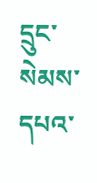དྲུང་སེམས་དཔའ་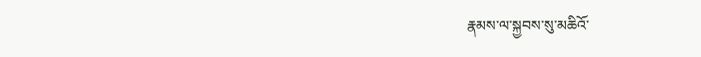རྣམས་ལ་སྐྱབས་སུ་མཆིའོ་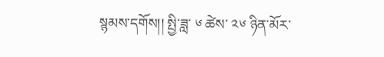སྙམས་དགོས།། སྤྱི་ཟླ་ ༦ ཚེས་ ༢༦ ཉིན་མོར་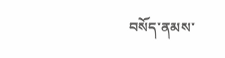བསོད་ནམས་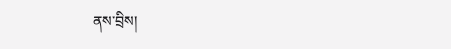ནས་བྲིས།